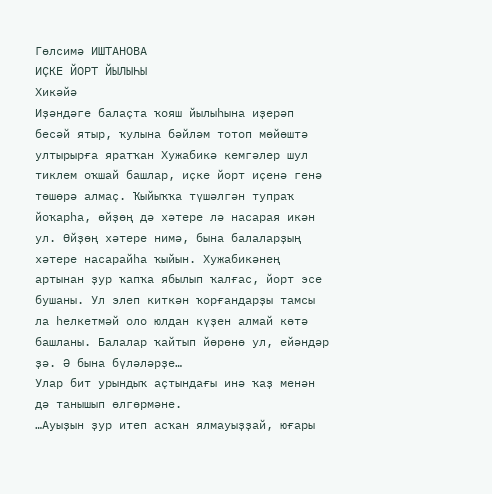Гөлсимә ИШТАНОВА
ИҪКЕ ЙОРТ ЙЫЛЫҺЫ
Хикәйә
Иҙәндәге балаҫта ҡояш йылыһына иҙерәп бесәй ятыр, ҡулына бәйләм тотоп мөйөштә ултырырға яратҡан Хужабикә кемгәлер шул тиклем оҡшай башлар, иҫке йорт иҫенә генә төшөрә алмаҫ. Ҡыйыҡҡа түшәлгән тупраҡ йоҡарһа, өйҙөң дә хәтере лә насарая икән ул. Өйҙөң хәтере нимә, бына балаларҙың хәтере насарайһа ҡыйын. Хужабикәнең артынан ҙур ҡапҡа ябылып ҡалғас, йорт эсе бушаны. Ул элеп киткән ҡорғандарҙы тамсы ла һелкетмәй оло юлдан күҙен алмай көтә башланы. Балалар ҡайтып йөрөнө ул, ейәндәр ҙә. Ә бына бүләләрҙе…
Улар бит урындыҡ аҫтындағы инә ҡаҙ менән дә танышып өлгөрмәне.
…Ауыҙын ҙур итеп асҡан ялмауыҙҙай, юғары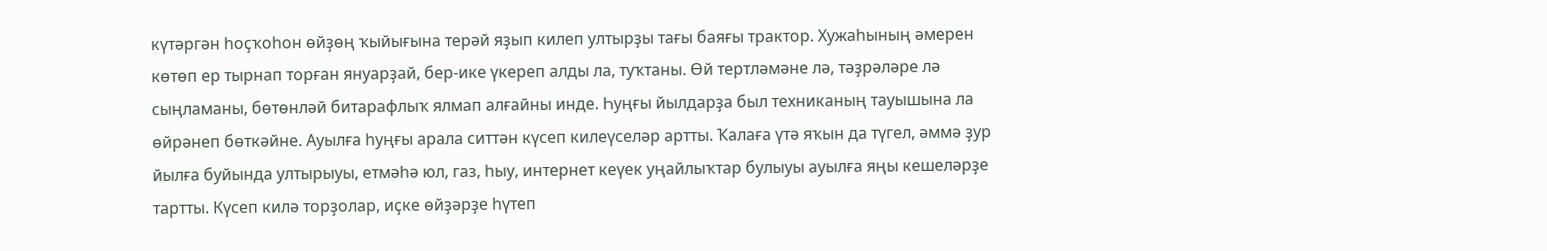күтәргән һоҫҡоһон өйҙөң ҡыйығына терәй яҙып килеп ултырҙы тағы баяғы трактор. Хужаһының әмерен көтөп ер тырнап торған януарҙай, бер-ике үкереп алды ла, туҡтаны. Өй тертләмәне лә, тәҙрәләре лә сыңламаны, бөтөнләй битарафлыҡ ялмап алғайны инде. Һуңғы йылдарҙа был техниканың тауышына ла өйрәнеп бөткәйне. Ауылға һуңғы арала ситтән күсеп килеүселәр артты. Ҡалаға үтә яҡын да түгел, әммә ҙур йылға буйында ултырыуы, етмәһә юл, газ, һыу, интернет кеүек уңайлыҡтар булыуы ауылға яңы кешеләрҙе тартты. Күсеп килә торҙолар, иҫке өйҙәрҙе һүтеп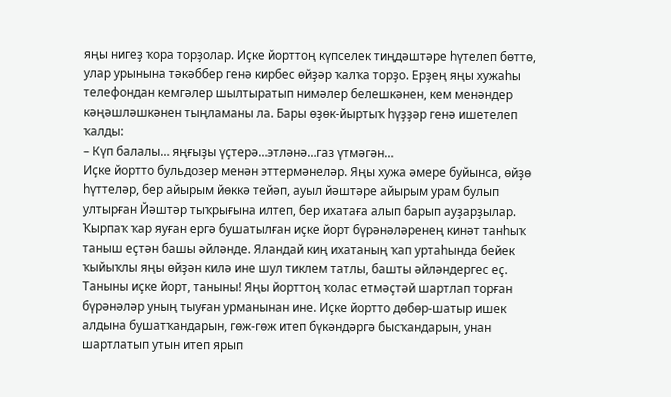яңы нигеҙ ҡора торҙолар. Иҫке йорттоң күпселек тиңдәштәре һүтелеп бөттө, улар урынына тәкәббер генә кирбес өйҙәр ҡалҡа торҙо. Ерҙең яңы хужаһы телефондан кемгәлер шылтыратып нимәлер белешкәнен, кем менәндер кәңәшләшкәнен тыңламаны ла. Бары өҙөк-йыртыҡ һүҙҙәр генә ишетелеп ҡалды:
– Күп балалы… яңғыҙы үҫтерә…этләнә…газ үтмәгән…
Иҫке йортто бульдозер менән эттермәнеләр. Яңы хужа әмере буйынса, өйҙө һүттеләр, бер айырым йөккә тейәп, ауыл йәштәре айырым урам булып ултырған Йәштәр тыҡрығына илтеп, бер ихатаға алып барып ауҙарҙылар. Ҡырпаҡ ҡар яуған ергә бушатылған иҫке йорт бүрәнәләренең кинәт танһыҡ таныш еҫтән башы әйләнде. Яландай киң ихатаның ҡап уртаһында бейек ҡыйыҡлы яңы өйҙән килә ине шул тиклем татлы, башты әйләндергес еҫ.
Таныны иҫке йорт, таныны! Яңы йорттоң ҡолас етмәҫтәй шартлап торған бүрәнәләр уның тыуған урманынан ине. Иҫке йортто дөбөр-шатыр ишек алдына бушатҡандарын, гөж-гөж итеп бүкәндәргә бысҡандарын, унан шартлатып утын итеп ярып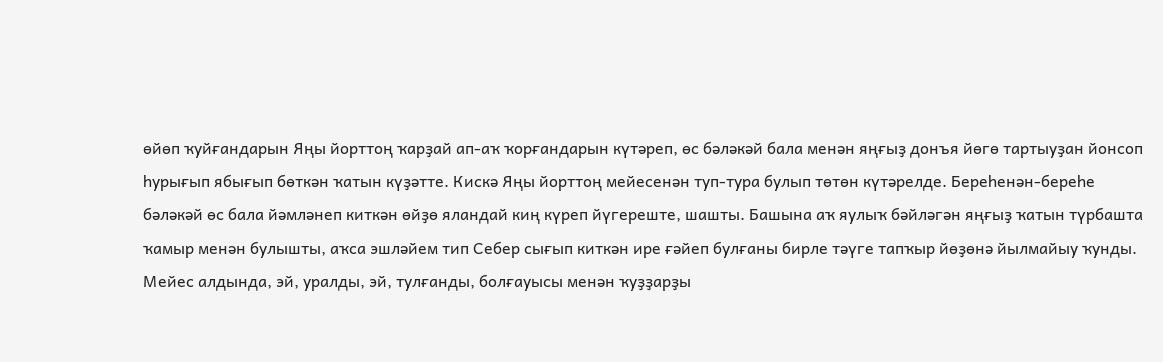өйөп ҡуйғандарын Яңы йорттоң ҡарҙай ап-аҡ ҡорғандарын күтәреп, өс бәләкәй бала менән яңғыҙ донъя йөгө тартыуҙан йонсоп һурығып ябығып бөткән ҡатын күҙәтте. Кискә Яңы йорттоң мейесенән туп-тура булып төтөн күтәрелде. Береһенән-береһе бәләкәй өс бала йәмләнеп киткән өйҙө яландай киң күреп йүгереште, шашты. Башына аҡ яулыҡ бәйләгән яңғыҙ ҡатын түрбашта ҡамыр менән булышты, аҡса эшләйем тип Себер сығып киткән ире ғәйеп булғаны бирле тәүге тапҡыр йөҙөнә йылмайыу ҡунды. Мейес алдында, эй, уралды, эй, тулғанды, болғауысы менән ҡуҙҙарҙы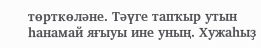төрткөләне. Тәүге тапҡыр утын һанамай яғыуы ине уның. Хужаһыҙ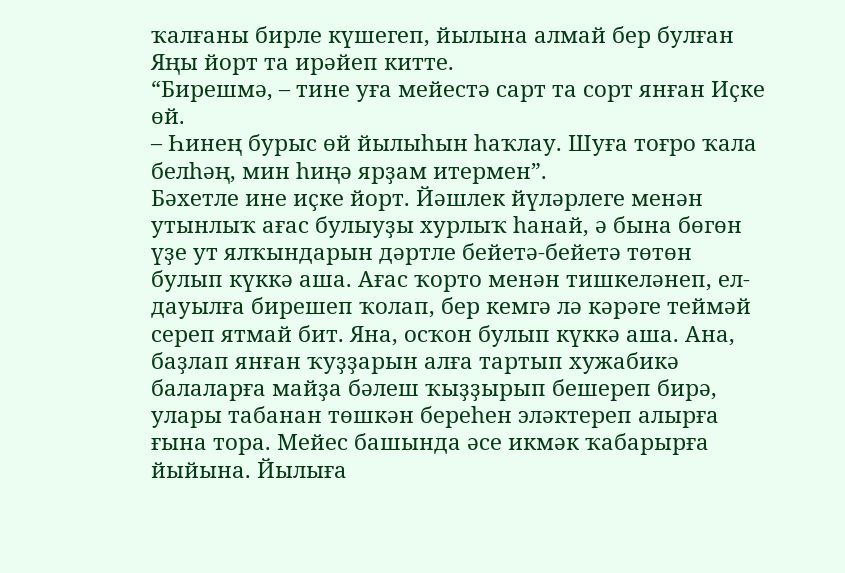ҡалғаны бирле күшегеп, йылына алмай бер булған Яңы йорт та ирәйеп китте.
“Бирешмә, – тине уға мейестә сарт та сорт янған Иҫке өй.
– Һинең бурыс өй йылыһын һаҡлау. Шуға тоғро ҡала белһәң, мин һиңә ярҙам итермен”.
Бәхетле ине иҫке йорт. Йәшлек йүләрлеге менән утынлыҡ ағас булыуҙы хурлыҡ һанай, ә бына бөгөн үҙе ут ялҡындарын дәртле бейетә-бейетә төтөн булып күккә аша. Ағас ҡорто менән тишкеләнеп, ел-дауылға бирешеп ҡолап, бер кемгә лә кәрәге теймәй сереп ятмай бит. Яна, осҡон булып күккә аша. Ана, баҙлап янған ҡуҙҙарын алға тартып хужабикә балаларға майҙа бәлеш ҡыҙҙырып бешереп бирә, улары табанан төшкән береһен эләктереп алырға ғына тора. Мейес башында әсе икмәк ҡабарырға йыйына. Йылыға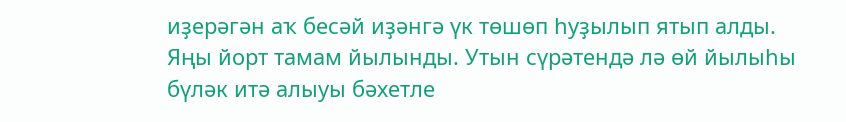иҙерәгән аҡ бесәй иҙәнгә үк төшөп һуҙылып ятып алды. Яңы йорт тамам йылынды. Утын сүрәтендә лә өй йылыһы бүләк итә алыуы бәхетле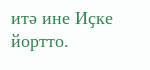итә ине Иҫке йортто.